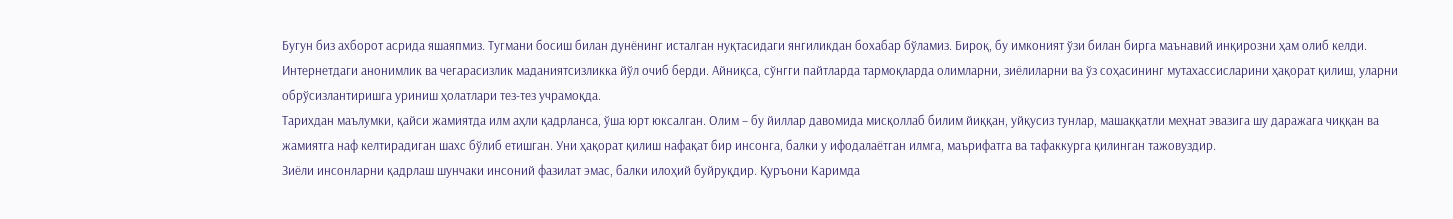Бугун биз ахборот асрида яшаяпмиз. Тугмани босиш билан дунёнинг исталган нуқтасидаги янгиликдан бохабар бўламиз. Бироқ, бу имконият ўзи билан бирга маънавий инқирозни ҳам олиб келди.
Интернетдаги анонимлик ва чегарасизлик маданиятсизликка йўл очиб берди. Айниқса, сўнгги пайтларда тармоқларда олимларни, зиёлиларни ва ўз соҳасининг мутахассисларини ҳақорат қилиш, уларни обрўсизлантиришга уриниш ҳолатлари тез-тез учрамоқда.
Тарихдан маълумки, қайси жамиятда илм аҳли қадрланса, ўша юрт юксалган. Олим – бу йиллар давомида мисқоллаб билим йиққан, уйқусиз тунлар, машаққатли меҳнат эвазига шу даражага чиққан ва жамиятга наф келтирадиган шахс бўлиб етишган. Уни ҳақорат қилиш нафақат бир инсонга, балки у ифодалаётган илмга, маърифатга ва тафаккурга қилинган тажовуздир.
Зиёли инсонларни қадрлаш шунчаки инсоний фазилат эмас, балки илоҳий буйруқдир. Қуръони Каримда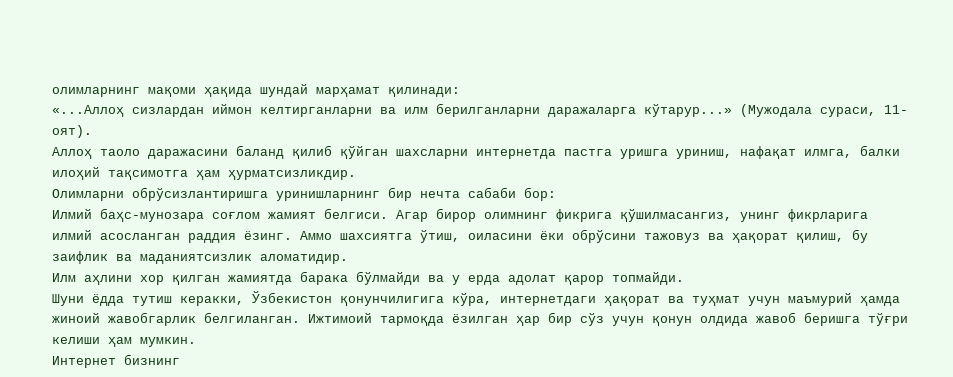олимларнинг мақоми ҳақида шундай марҳамат қилинади:
«...Аллоҳ сизлардан иймон келтирганларни ва илм берилганларни даражаларга кўтарур...» (Мужодала сураси, 11-оят).
Аллоҳ таоло даражасини баланд қилиб қўйган шахсларни интернетда пастга уришга уриниш, нафақат илмга, балки илоҳий тақсимотга ҳам ҳурматсизликдир.
Олимларни обрўсизлантиришга уринишларнинг бир нечта сабаби бор:
Илмий баҳс-мунозара соғлом жамият белгиси. Агар бирор олимнинг фикрига қўшилмасангиз, унинг фикрларига илмий асосланган раддия ёзинг. Аммо шахсиятга ўтиш, оиласини ёки обрўсини тажовуз ва ҳақорат қилиш, бу заифлик ва маданиятсизлик аломатидир.
Илм аҳлини хор қилган жамиятда барака бўлмайди ва у ерда адолат қарор топмайди.
Шуни ёдда тутиш керакки, Ўзбекистон қонунчилигига кўра, интернетдаги ҳақорат ва туҳмат учун маъмурий ҳамда жиноий жавобгарлик белгиланган. Ижтимоий тармоқда ёзилган ҳар бир сўз учун қонун олдида жавоб беришга тўғри келиши ҳам мумкин.
Интернет бизнинг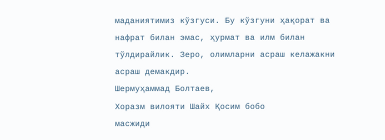маданиятимиз кўзгуси. Бу кўзгуни ҳақорат ва нафрат билан эмас, ҳурмат ва илм билан тўлдирайлик. Зеро, олимларни асраш келажакни асраш демакдир.
Шермуҳаммад Болтаев,
Хоразм вилояти Шайх Қосим бобо
масжиди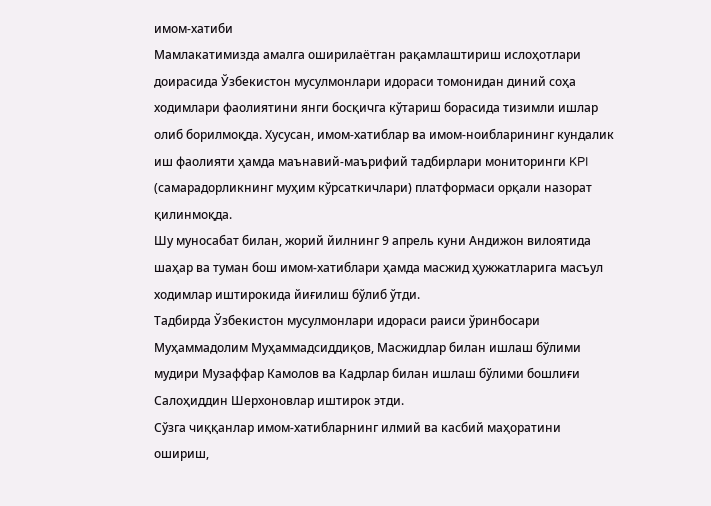имом-хатиби
Мамлакатимизда амалга оширилаётган рақамлаштириш ислоҳотлари доирасида Ўзбекистон мусулмонлари идораси томонидан диний соҳа ходимлари фаолиятини янги босқичга кўтариш борасида тизимли ишлар олиб борилмоқда. Хусусан, имом-хатиблар ва имом-ноибларининг кундалик иш фаолияти ҳамда маънавий-маърифий тадбирлари мониторинги KPI (самарадорликнинг муҳим кўрсаткичлари) платформаси орқали назорат қилинмоқда.
Шу муносабат билан, жорий йилнинг 9 апрель куни Андижон вилоятида шаҳар ва туман бош имом-хатиблари ҳамда масжид ҳужжатларига масъул ходимлар иштирокида йиғилиш бўлиб ўтди.
Тадбирда Ўзбекистон мусулмонлари идораси раиси ўринбосари Муҳаммадолим Муҳаммадсиддиқов, Масжидлар билан ишлаш бўлими мудири Музаффар Камолов ва Кадрлар билан ишлаш бўлими бошлиғи Салоҳиддин Шерхоновлар иштирок этди.
Сўзга чиққанлар имом-хатибларнинг илмий ва касбий маҳоратини ошириш,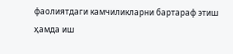фаолиятдаги камчиликларни бартараф этиш ҳамда иш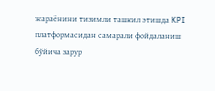жараёнини тизимли ташкил этишда KPI платформасидан самарали фойдаланиш бўйича зарур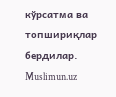кўрсатма ва топшириқлар бердилар.
Muslimun.uz